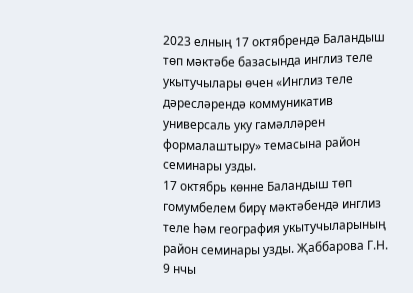2023 елның 17 октябрендә Баландыш төп мәктәбе базасында инглиз теле укытучылары өчен «Инглиз теле дәресләрендә коммуникатив универсаль уку гамәлләрен формалаштыру» темасына район семинары узды.
17 октябрь көнне Баландыш төп гомумбелем бирү мәктәбендә инглиз теле һәм география укытучыларының район семинары узды. Җаббарова Г.Н. 9 нчы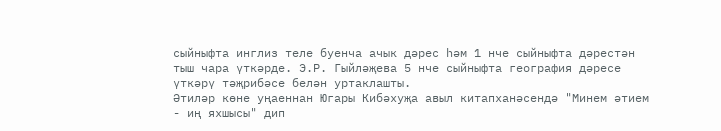сыйныфта инглиз теле буенча ачык дәрес һәм 1 нче сыйныфта дәрестән тыш чара үткәрде. Э.Р. Гыйләҗева 5 нче сыйныфта география дәресе үткәрү тәҗрибәсе белән уртаклашты.
Әтиләр көне уңаеннан Югары Кибәхуҗа авыл китапханәсендә "Минем әтием - иң яхшысы" дип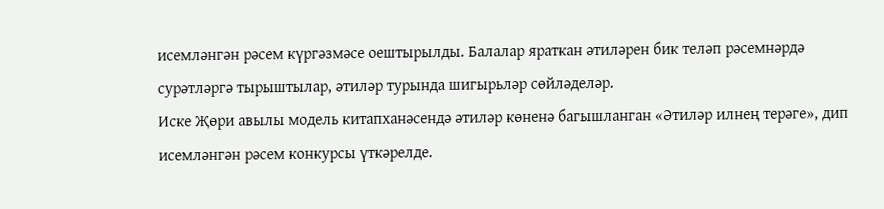исемләнгән рәсем күргәзмәсе оештырылды. Балалар яраткан әтиләрен бик теләп рәсемнәрдә сурәтләргә тырыштылар, әтиләр турында шигырьләр сөйләделәр.
Иске Җөри авылы модель китапханәсендә әтиләр көненә багышланган «Әтиләр илнең терәге», дип исемләнгән рәсем конкурсы үткәрелде.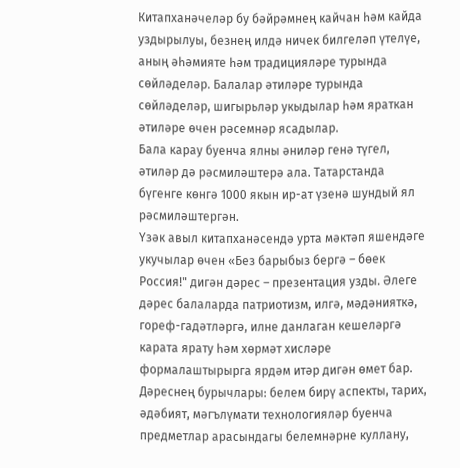Китапханәчеләр бу бәйрәмнең кайчан һәм кайда уздырылуы, безнең илдә ничек билгеләп үтелүе, аның әһәмияте һәм традицияләре турында сөйләделәр. Балалар әтиләре турында сөйләделәр, шигырьләр укыдылар һәм яраткан әтиләре өчен рәсемнәр ясадылар.
Бала карау буенча ялны әниләр генә түгел, әтиләр дә рәсмиләштерә ала. Татарстанда бүгенге көнгә 1000 якын ир-ат үзенә шундый ял рәсмиләштергән.
Үзәк авыл китапханәсендә урта мәктәп яшендәге укучылар өчен «Без барыбыз бергә – бөек Россия!" дигән дәрес – презентация узды. Әлеге дәрес балаларда патриотизм, илгә, мәдәнияткә, гореф-гадәтләргә, илне данлаган кешеләргә карата ярату һәм хөрмәт хисләре формалаштырырга ярдәм итәр дигән өмет бар. Дәреснең бурычлары: белем бирү аспекты, тарих, әдәбият, мәгълүмати технологияләр буенча предметлар арасындагы белемнәрне куллану,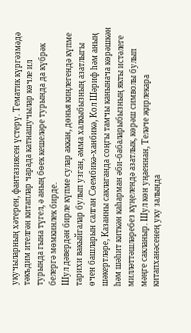укучыларның хәтерен, фантазиясен үстерү. Тематик күргәзмәдә тәкъдим ителгән китаплар чарада катнашучылар көчле ил турында гына түгел, ә аның бөек кешеләре турында да күбрәк белергә мөмкинлек бирде.
Шул дәвердән бирле күпме сулар аккан, дөнья киңлегендә күпме тарихи вакыйгалар булып узган, әмма халкыбызның азатлыгы өчен башларын салган Сөембикә-ханбикә, Кол Шәриф һәм аның шәкертләре, Казанны саклаганда соңгы тамчы канынача көрәшкән һәм шәһит киткән каһарман әби-бабаларыбызның якты истәлеге милләттәшләребез күңелендә азатлык, көрәш символы булып мәңге сакланыр. Шул көн уңаеннан, Теләче җирлекара китапханәсенең уку залында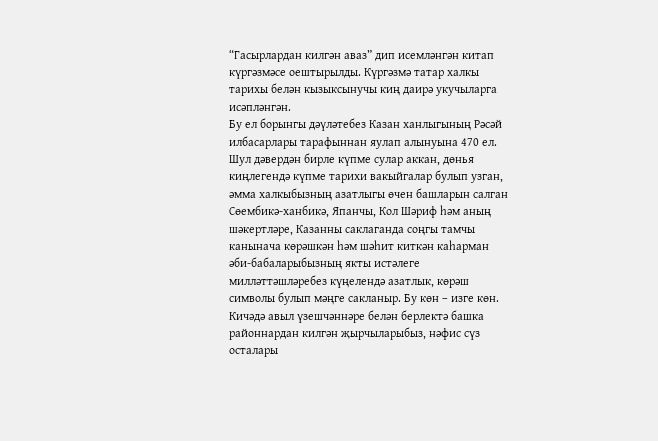“Гасырлардан килгән аваз” дип исемләнгән китап күргәзмәсе оештырылды. Күргәзмә татар халкы тарихы белән кызыксынучы киң даирә укучыларга исәпләнгән.
Бу ел борынгы дәүләтебез Казан ханлыгының Рәсәй илбасарлары тарафыннан яулап алынуына 470 ел. Шул дәвердән бирле күпме сулар аккан, дөнья киңлегендә күпме тарихи вакыйгалар булып узган, әмма халкыбызның азатлыгы өчен башларын салган Сөембикә-ханбикә, Япанчы, Кол Шәриф һәм аның шәкертләре, Казанны саклаганда соңгы тамчы канынача көрәшкән һәм шәһит киткән каһарман әби-бабаларыбызның якты истәлеге милләттәшләребез күңелендә азатлык, көрәш символы булып мәңге сакланыр. Бу көн – изге көн.
Кичәдә авыл үзешчәннәре белән берлектә башка районнардан килгән җырчыларыбыз, нәфис сүз осталары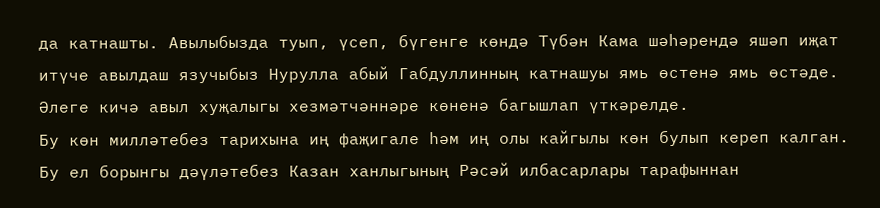да катнашты. Авылыбызда туып, үсеп, бүгенге көндә Түбән Кама шәһәрендә яшәп иҗат итүче авылдаш язучыбыз Нурулла абый Габдуллинның катнашуы ямь өстенә ямь өстәде. Әлеге кичә авыл хуҗалыгы хезмәтчәннәре көненә багышлап үткәрелде.
Бу көн милләтебез тарихына иң фаҗигале һәм иң олы кайгылы көн булып кереп калган. Бу ел борынгы дәүләтебез Казан ханлыгының Рәсәй илбасарлары тарафыннан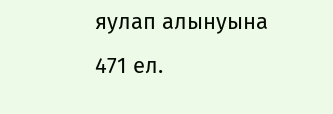яулап алынуына 471 ел.